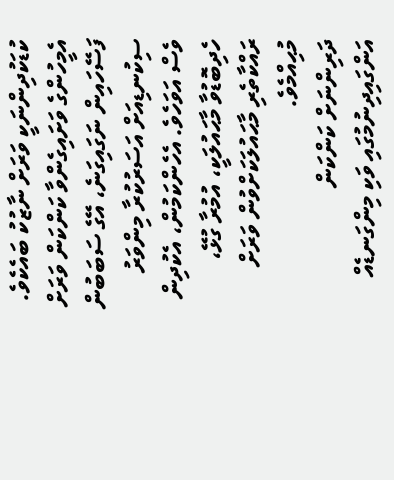ކުޑަކުދިންނަކީ ވަރަށް ނާޒުކު ބައެކެވެ. އެމީހުންގެ ވަށައިގެންވާ ކަންކަން ވަރަށް ފަސޭހައިން ނަގައިގަނެ، އޭގެ ސަބަބުން ސިކުނޑިއަށް އަސަރުކުރާ މިންވަރު ވެސް އަވަހެވެ. އެހެންކަމުން، އެކުދިން ހެދިބޮޑުވާ މާޙައުލަކީ، އުމުރާ ގުޅޭ، ރައްކާތެރި މާޙައުލަކަށްވުން ވަރަށް މުޙިއްމެވެ.
ދަރިންނަށް ކަންކަން އަންގައިދިނުމުގައި ވަކި މިންގަނޑެއް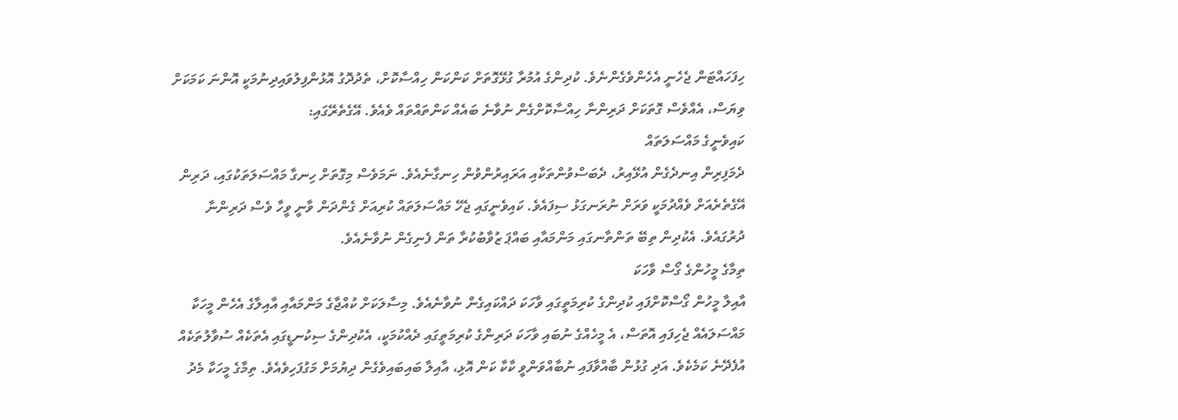ހިފަހައްޓަން ޖެހެނީ އެހެންވެގެންނެވެ. ކުދިންގެ އުމުރާ ގުޅޭގޮތަށް ކަންކަން ހިއްސާކޮށް، ތެދުދޮގު އޮޅުންފިލުވައިދިނުމަކީ އޮންނަ ކަމަކަށް ވިޔަސް، އެއްވެސް ގޮތަކަށް ދަރިންނާ ހިއްސާކޮށްގެން ނުވާނެ ބައެއް ކަންތައްތައް ވެއެވެ. އޭގެތެރޭގައި:
ކައިވެނީގެ މައްސަލަތައް
ދެމަފިރިން އިނދެގެން އުޅޭއިރު، ދެބަސްވުންތަކާއި އަރައިރުންވުން ހިނގާނެއެވެ. ނަމަވެސް މިގޮތަށް ހިނގާ މައްސަލަތަކުގައި، ދަރިން އޭގެތެރެއަށް ވެއްދުމަކީ ވަރަށް ނުރަނގަޅު ސިފައެވެ. ކައިވެނީގައި ޖެހޭ މައްސަލަތައް ކުރިއަށް ގެންދަން ވާނީ ވީހާ ވެސް ދަރިންނާ ދުރުގައެވެ. އެކުދިން ތިބޭ ތަންތާނގައި މަންމައާއި ބައްޕަ ޒުވާބުކުރާ ތަން ފެނިގެން ނުވާނެއެވެ.
ތިމާގެ މީހުންގެ ގޯސް ވާހަކަ
އާއިލާ މީހުން ގޯސްކޮށްފައި ކުދިންގެ ކުރިމަތީގައި ވާހަކަ ދައްކައިގެން ނުވާނެއެވެ. މިސާލަކަށް ކުއްޖާގެ މަންމައާއި އާއިލާގެ އެހެން މީހަކާ މައްސަލައެއް ޖެހިފައި އޮތަސް، އެ މީހެއްގެ ނުބައި ވާހަކަ ދަރިންގެ ކުރިމަތީގައި ދެއްކުމަކީ، އެކުދިންގެ ސިކުނޑީގައި އެތަކެއް ސުވާލުތަކެއް އުފެދޭނެ ކަމެކެވެ. އަދި ގުޅުން ބާއްވާފައި ނުބާއްވަންވީ ކާކާ ކަން އޮޅި، އާއިލާ ބައިބައިވެގެން ދިޔުމަށް މަގުފަހިވެއެވެ. ތިމާގެ މީހަކާ މެދު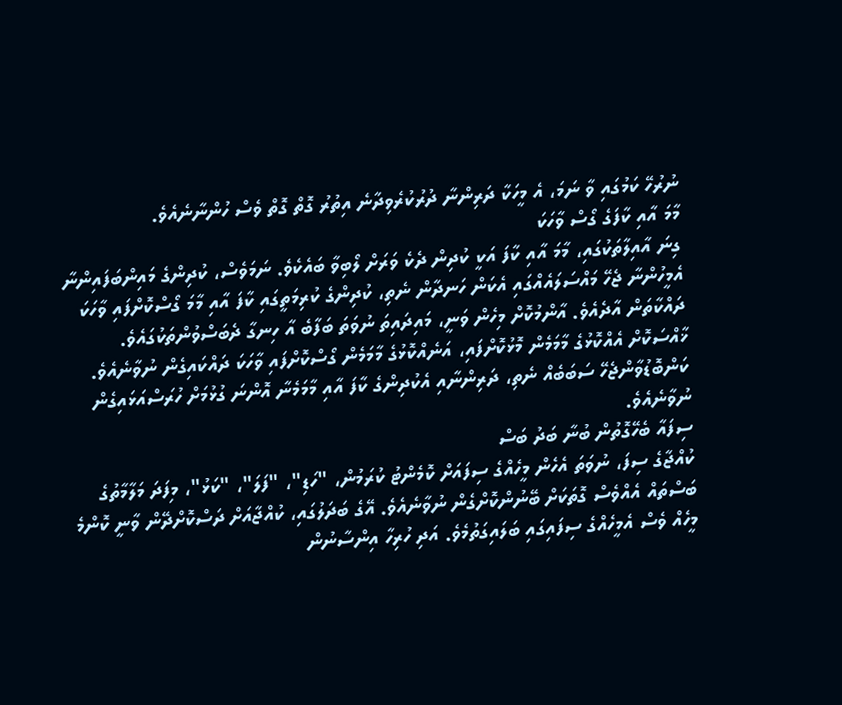ނުރުހޭ ކަމުގައި ވާ ނަމަ، އެ މީހަކާ ދަރިންނާ ދުރުކުރެވިދާނެ އިތުރު ގޮތް ގޮތް ވެސް ހުންނާނެއެވެ.
މާމަ އާއި ކާފަގެ ގޯސް ވާހަކަ
ގިނަ އާއިލާތަކުގައި، މާމަ އާއި ކާފަ އަކީ ކުދިން ދެކެ ވަރަށް ލޯބިވާ ބައެކެވެ. ނަމަވެސް، ކުދިންގެ މައިންބަފައިންނާ އެމީހުންނާ ޖެހޭ މައްސަލައެއްގައި އެކަން ހަނދާން ނެތި، ކުދިންގެ ކުރިމަތީގައި ކާފަ އާއި މާމަ ގޯސްކޮށްފައި ވާހަކަ ދައްކާތަން އާދެއެވެ. އާންމުކޮށް މިހެން ވަނީ، މައިދައިތަ ނުވަތަ ބަފާބެ އާ ހިނގާ ދެބަސްވުންތަކުގައެވެ. ޚާއްސަކޮށް އެއްކޮޅުގެ މާމަމެން މޮޅުކޮށްފައި، އަނެއްކޮޅުގެ މާމަމެން ގޯސްކޮށްފައި ވާހަކަ ދައްކައިގެން ނުވާނެއެވެ. ކަންބޮޑުވާންޖެހޭ ސަބަބެއް ނެތި، ދަރިންނާއި އެކުދިންގެ ކާފަ އާއި މާމަމެނާ އޮންނަ ގުޅުމަށް ހުރަސްއަޅައިގެން ނުވާނެއެވެ.
ސިފައާ ބެހޭގޮތުން ބުނާ ބަދު ބަސް
ކުއްޖާގެ ސިފަ، ނުވަތަ އެހެން މީހެއްގެ ސިފައަށް ކޮމެންޓު ކުރަމުން، "ހަޑި"، "ފަލަ"، "ކަޅު"، މިފަދަ މަލާމާތުގެ ބަސްތައް އެއްވެސް ގޮތަކަށް ބޭނުންކޮށްގެން ނުވާނެއެވެ. އޭގެ ބަދަލުގައި، ކުއްޖާއަށް ދަސްކޮށްދޭން ވާނީ ކޮންމެ މީހެއް ވެސް އެމީހެއްގެ ސިފައިގައި ބަލައިގަތުމެވެ. އަދި ހުރިހާ އިންސާނުން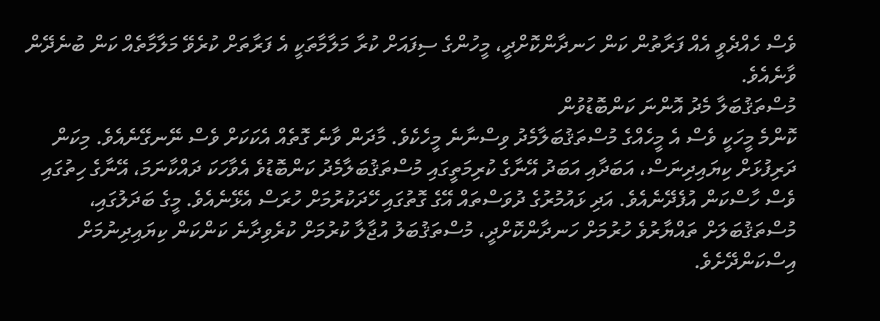ވެސް ހެއްދެވީ އެއް ފަރާތުން ކަން ހަނދާންކޮށްދީ، މީހުންގެ ސިފައަށް ކުރާ މަލާމާތަކީ އެ ފަރާތަށް ކުރެވޭ މަލާމާތެއް ކަން ބުނެދޭން ވާނެއެވެ.
މުސްތަޤުބަލާ މެދު އޮންނަ ކަންބޮޑުވުން
ކޮންމެ މީހަކީ ވެސް އެ މީހެއްގެ މުސްތަޤުބަލާމެދު ވިސްނާނެ މީހެކެވެ. މާދަން ވާނެ ގޮތެއް އެކަކަށް ވެސް ނޭނގޭނެއެވެ. މިކަން ދަރިފުޅަށް ކިޔައިދިނަސް، އަބަދާއި އަބަދު އޭނާގެ ކުރިމަތީގައި މުސްތަޤުބަލާމެދު ކަންބޮޑުވެ އެވާހަކަ ދައްކާނަމަ، އޭނާގެ ހިތުގައި ވެސް ހާސްކަން އުފެދޭނެއެވެ. އަދި ޅައުމުރުގެ ދުވަސްތައް އޭގެ ގޮތުގައި ހޭދަކުރުމަށް ހުރަސް އެޅޭނެއެވެ. މީގެ ބަދަލުގައި، މުސްތަޤުބަލަށް ތައްޔާރުވެ ހުރުމަށް ހަނދާންކޮށްދީ، މުސްތަޤުބަލު އުޖާލާ ކުރުމަށް ކުރެވިދާނެ ކަންކަން ކިޔައިދިނުމަށް އިސްކަންދޭށެވެ.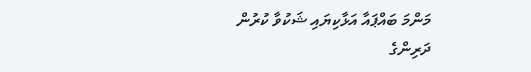މަންމަ ބައްޕައާ އަޅާކިޔައި ޝަކުވާ ކުރުން
ދަރިންގެ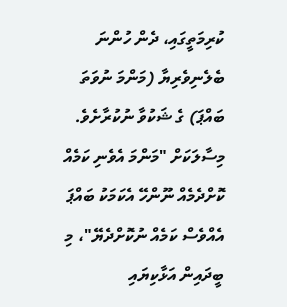ކުރިމަތީގައި، ދެން ހުންނަ ބެލެނިވެރިޔާ (މަންމަ ނުވަތަ ބައްޕަ) ގެ ޝަކުވާ ނުކުރާށެވެ. މިސާލަކަށް "މަންމަ އެވެނި ކަމެއް ކޮށްދެމެއް ނޫންހޭ އެކަމަކު ބައްޕަ އެއްވެސް ކަމެއް ނުކޮށްދެޔޭ"، މި ބީދައިން އަޅާކިޔައި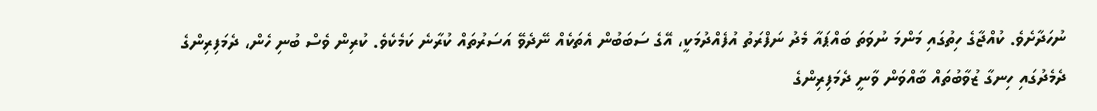ނުހަދާށެވެ. ކުއްޖާގެ ހިތުގައި މަންމަ ނުވަތަ ބައްޕައާ މެދު ނަފްރަތު އުފެއްދުމަކީ، އޭގެ ސަބަބުން އެތަކެއް ނޭދެވޭ އަސަރުތައް ކުރާނެ ކަމެކެވެ. ކުރިން ވެސް ބުނި ހެން، ދެމަފިރިންގެ ދެމެދުގައި ހިނގާ ޒުވާބުތައް ބާއްވަން ވާނީ ދެމަފިރިންގެ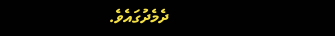ދެމެދުގައެވެ.